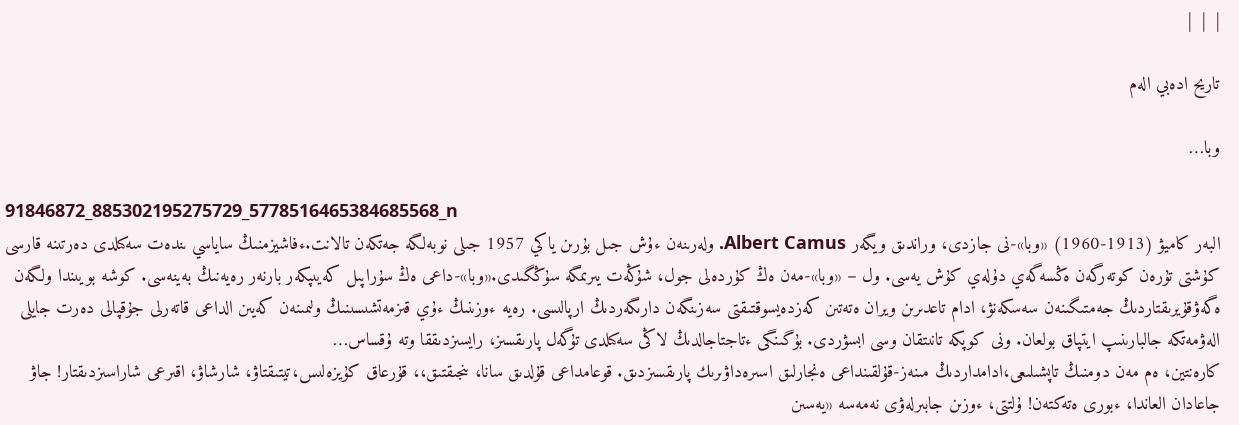|  |  |

تاريح ادەبي الەم

وبا…

91846872_885302195275729_5778516465384685568_n
البەر كاميۋ (1913-1960) «وبا»-نى جازدى، وراندىق ويگەر Albert Camus. ولەرىنەن ءۇش جىل بۇرىن ياكي 1957 جىلى نوبەلگە جەتكەن تالانت.ءفاشيزمنىڭ ساياسي ىندەت سەكىلدى دەرتىنە قارسى كۇشتى تۇرەن كوتەرگەن ەڭسەگەي دۇلەي كۇش يەسى. ول – «وبا»-مەن ەڭ كۇردەلى جول، شۇڭەت يىرىمگە سۇڭگىدى.«وبا»-داعى ەڭ سۇراپىل كەيىپكەر بارنەر رەيەنىڭ بەينەسى. كوشە بويىندا ولگەن ەگەۋقۇيرىقتاردىڭ جەمتىگىنەن سەسكەنۋ، ادام تاعدىرىن ويران ەتەتىن كەزدەيسوقتىقتى سەزىنگەن دارىگەردىڭ ارپالىسى. رەيە ءوزىنىڭ ءۇي قىزمەتشىسىنىڭ ولىمىنەن كەيىن الداعى قاتەرلى جۇقپالى دەرت جايلى الەۋمەتكە جالبارىنىپ ايتپاق بولعان. ونى كوپكە تانىتقان وسى ابسۋردى. بۇگىنگى ءتاجتاجالدىڭ لاڭى سەكىلدى تۇگەل پارىقسىز، رايسىزدىققا وتە ۇقساس…
كارەنتين، ەم مەن دومنىڭ تاپشىلىعى،ادامداردىڭ مىنەز-قۇلقىنداعى ەنجارلىق اسىرەداۋىرىك پارىقسىزدىق. قوعامداعى قۇلدىق سانا، ىنجىقتىق،، قۇرعاق كۇيزەلىس،تيتىقتاۋ، شارشاۋ، اقىرعى شاراسىزدىقتار! جاۋ جاعادان العاندا، ءبورى ەتەكتەن! ۇلتتى، ءوزىن جابىرلەۋى نەمەسە «يەسىن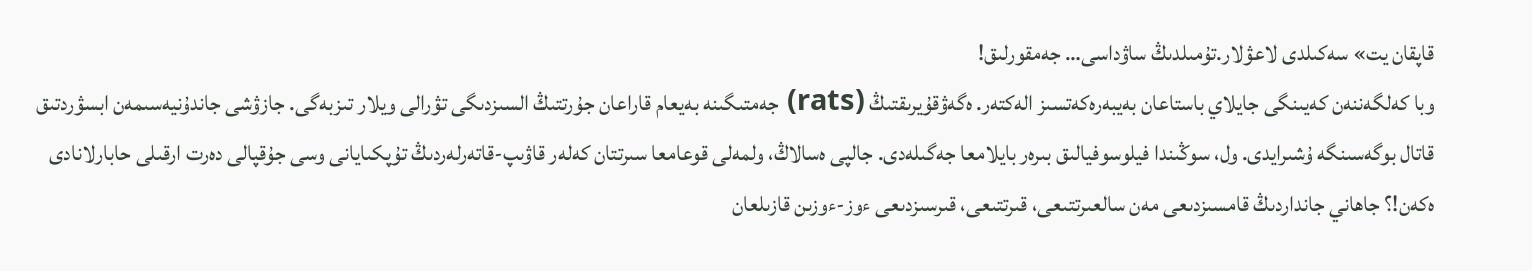قاپقان يت» سەكىلدى لاعۋلار.تۇمىلدىڭ ساۋداسى… جەمقورلىق!
وبا كەلگەننەن كەيىنگى جايلاي باستاعان بەيبەرەكەتسىز الەكتەر. ەگەۋقۇيرىقتىڭ (rats) جەمتىگىنە بەيعام قاراعان جۇرتتىڭ السىزدىگى تۋرالى ويلار تىزبەگى. جازۋشى جاندۇنيەسىمەن ابسۋردتىق قاتال بوگەسىنگە ۇشىرايدى. ول، سوڭىندا فيلوسوفيالىق بىرەر بايلامعا جەگىلەدى. جالپى ەسالاڭ، ولمەلى قوعامعا سىرتتان كەلەر قاۋىپ-قاتەرلەردىڭ تۇپكىايانى وسى جۇقپالى دەرت ارقىلى حابارلانادى ەكەن!؟ جاھاني جانداردىڭ قامسىزدىعى مەن سالعىرتتىعى، قىرتتىعى، قىرسىزدىعى ءوز-ءوزىن قازىلعان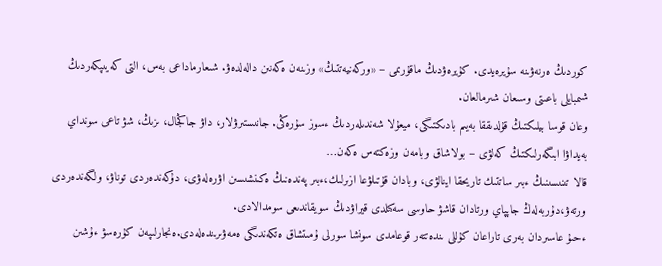كوردىڭ ەرنەۋىنە سۇيرەيدى. كۇيرەۋدىڭ ماقۇرىمى – «وركەنيەتتىڭ» وزىنەن ەكەنىن دالەلدەۋ. شىعارماداعى بەس، التى كەيىپكەردىڭ شىمبايلى باعىتى وسىعان شىرمالعان.
وعان قوسا بيلىكتىڭ قۇلدىققا بەيىم بادىكتىگى، ميعۇلا شەندىلەردىڭ ءسوز سۇرەڭى. جانىستىرۋلار، داۋ جاڭجال، ىزىڭ، شۋ تاعى سونداي بەيداۋا ابىگەرلىكتىڭ كەلۋى – بولاشاق وبامەن وزەكتەس ەكەن…
قالا تىنىسىنىڭ ءبىر ساتتىك تاريحقا اينالۋى، وبادان قۇتىلۋعا ازىرلىك،ءبىر پەندەنىڭ ەكىنشىسىن اۋرەلەۋى، دۇكەندەردى توناۋ، ولگەندەردى ورتەۋ،دۇربەلەڭ جاپپاي ورتادان قاشۋ حاوسى سەكىلدى قيراۋدىڭ سويقاندىعى سومدالادى.
ءحىۇ عاسىردان بەرى تاراعان كۇللى ىندەتتەر قوعامدى سونشا سورلى ۇمىتشاق ەتكەندىگى ەمەۋىرىندەلەدى.ەنجارلىپەن كۇرەسۋ ءۇشىن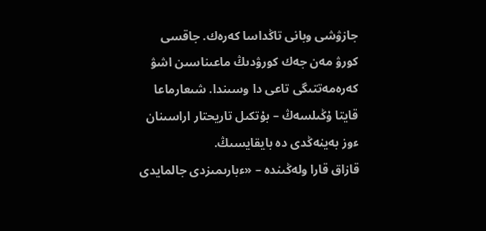جازۋشى وبانى تاڭداسا كەرەك. جاقسى كورۋ مەن جەك كورۋدىڭ ماعىناسىن اشۋ كەرەمەتتىگى تاعى دا وسىندا. شىعارماعا قايتا ۇڭىلسەڭ – بۇتكىل تاريحتار اراسىنان ءوز بەينەڭدى دە بايقايسىڭ.
قازاق قارا ولەڭىندە – «ءبارىمىزدى جالمايدى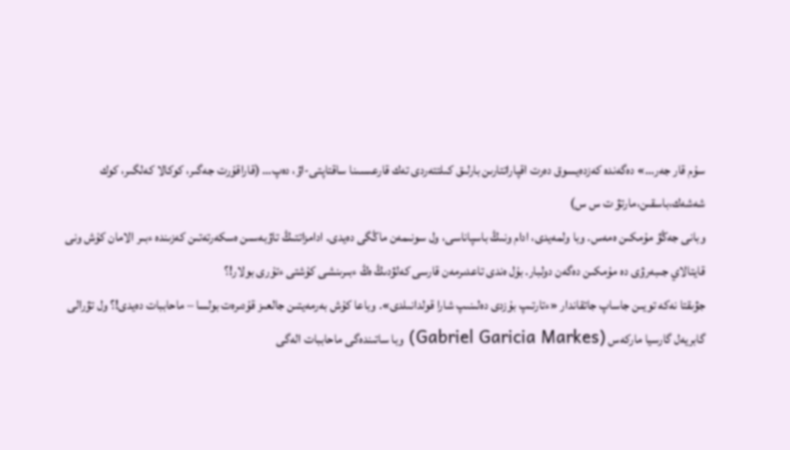سۇم قار جەر…» دەگەندە كەزدەيسوق دەرت اقپاراتتارىن بارلىق كىلتتەردى تەك قارعىسىنا ساقتاپتى-اۋ، دەپ… (قاراقۇرت جەگىر، كوكالا كەلگىر، كوك شەشەك،باسقىن،مارتۋ ت س س)
وبانى جەڭۋ مۇمكىن ەمەس. وبا ولمەيدى، ادام ونىڭ باسپاناسى، ول سونىمەن ماڭگى دەيدى. ادامزاتتىڭ تاۋبەسىن ەسكەرتەتىن كەزىندە ءبىر الامان كۇش ونى قايتالاي جىبەرۋى دە مۇمكىن دەگەن دولبار. بۇل ەندى تاعدىرمەن قارسى كەلۋدىڭ ەڭ ءبىرىنشى كۇشتى ءتۇرى بولار!؟
جۋىقتا نەكە تويىن جاساپ جاتقاندار «ءتارتىپ بۇزدى دەلىنىپ شارا قولدانىلدى». وباعا كۇش بەرمەيتىن جالعىز قۇدىرەت بولسا – ماحاببات دەيدى!؟ ول تۋرالى گابريەل گارسيا ماركەس (Gabriel Garicia Markes) وبا ساتىندەگى ماحاببات الەگى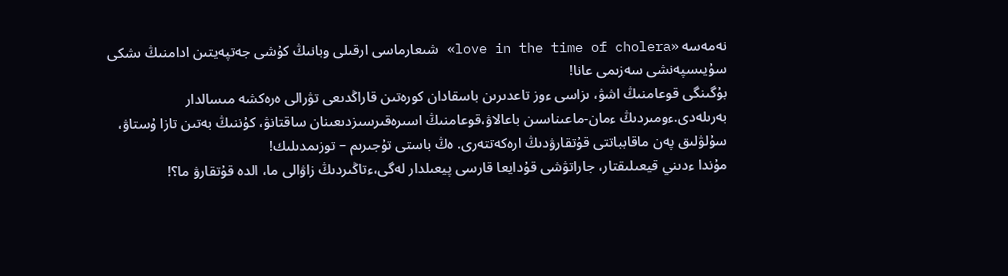نەمەسە «love in the time of cholera» شىعارماسى ارقىلى وبانىڭ كۇشى جەتپەيتىن ادامنىڭ ىشكى سۇيىسپەنشى سەزىمى عانا!
بۇگىنگى قوعامنىڭ اشۋ، ىزاسى ءوز تاعدىرىن باسقادان كورەتىن قاراڭدىعى تۋرالى ەرەكشە مىسالدار بەرىلەدى.ءومىردىڭ ءمان-ماعىناسىن باعالاۋ،قوعامنىڭ اسىرەقىرسىزدىعىنان ساقتانۋ، كۇننىڭ بەتىن تازا ۇستاۋ، سۇلۋلىق پەن ماقابباتتى قۇتقارۋدىڭ ارەكەتتەرى. ەڭ باستى تۇجىرىم – توزىمدىلىك!
مۇندا ءدىني قيعىلىقتار، جاراتۋشى قۇدايعا قارسى پيعىلدار لەگى،ءتاڭىردىڭ زاۋالى ما، الدە قۇتقارۋ ما؟!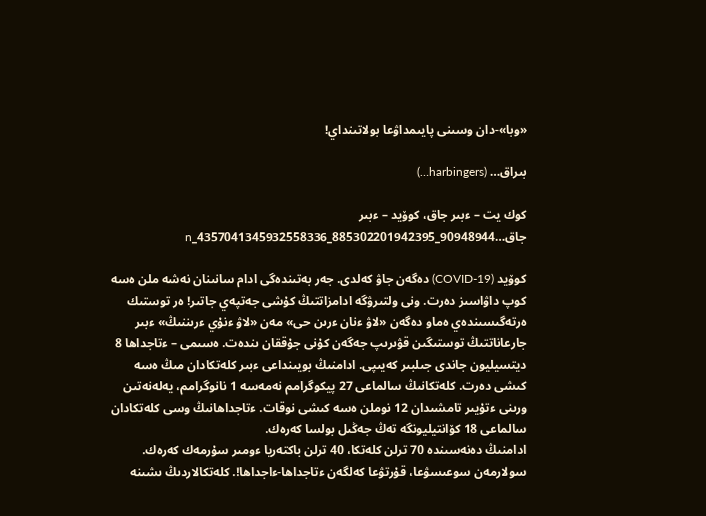«وبا»-دان وسىنى پايىمداۋعا بولاتىنداي!

بىراق… (harbingers…)

كوك يت – ءبىر جاق، كوۆيد – ءبىر جاق…90948944_885302201942395_4357041345932558336_n

كوۆيد (COVID-19) دەگەن جاۋ كەلدى. جەر بەتىندەگى ادام سانىنان نەشە ملن ەسە كوپ داۋاسىز دەرت. ونى ولتىرۋگە ادامزاتتىڭ كۇشى جەتپەي جاتىر! ەر توستىك ەرتەگىسىندەي ەماو دەگەن «لاۋ ءنان ءرىن حى» مەن «لاۋ ءنۇي ءرىننىڭ» ءبىر جارعاناتتىڭ توستىگىن قۋىرىپ جەگەن كۇنى جۇققان ىندەت. ەسىمى – ءتاجداھا 8 ديتسيليون جاندى جىلبىر كەيىپى. ادامنىڭ بويىنداعى ءبىر كلەتكادان مىڭ ەسە كىشى دەرت. كلەتكانىڭ سالماعى 27 پيكوگرامم نەمەسە 1 نانوگرامم، يەلەنەتىن ورىنى ءتۇيىر تامشىدان 12 نوملن ەسە كىشى نوقات. ءتاجداھانىڭ وسى كلەتكادان سالماعى 18 كۆانتيليونگە تەڭ جەڭىل بولسا كەرەك.
ادامنىڭ دەنەسىندە 70 ترلن كلەتكا، 40 ترلن باكتەريا ءومىر سۇرمەك كەرەك. سولارمەن سوعىسۋعا، قۇرتۋعا كەلگەن ءتاجداھا-ءاجداھا!. كلەتكالاردىڭ ىشىنە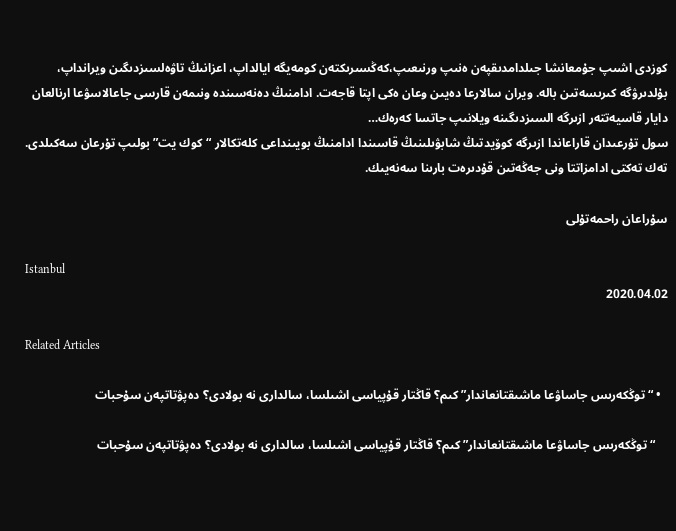كوزدى اشىپ جۇمعانشا جىلدامدىقپەن ەنىپ ورنىعىپ،كەڭسىرىكتەن كومەيگە ايالداپ، اعزانىڭ تاۋەلسىزدىگىن ويرانداپ، بۇلدىرۋگە كىرىسەتىن بالە. ويران سالارعا دەيىن وعان ەكى اپتا قاجەت. ادامنىڭ دەنەسىندە ونىمەن قارسى جاعالاسۋعا ارنالعان دايار قاسيەتتەر ازىرگە السىزدىگىنە ويلانىپ جاتسا كەرەك…
سول تۇرعىدان قاراعاندا ازىرگە كوۆيدتىڭ شابۋىلىنىڭ قاسىندا ادامنىڭ بويىنداعى كلەتكالار “كوك يت” بولىپ تۇرعان سەكىلدى. تەك تەكتى ادامزاتتا ونى جەڭەتىن قۇدىرەت بارىنا سەنەيىك.

سۇراعان راحمەتۇلى

Istanbul
2020.04.02

Related Articles

  • “توڭكەرىس جاساۋعا ماشىقتانعاندار” كىم؟ قاڭتار قۇپياسى اشىلسا، سالدارى نە بولادى؟ دەپۋتاتپەن سۇحبات

    “توڭكەرىس جاساۋعا ماشىقتانعاندار” كىم؟ قاڭتار قۇپياسى اشىلسا، سالدارى نە بولادى؟ دەپۋتاتپەن سۇحبات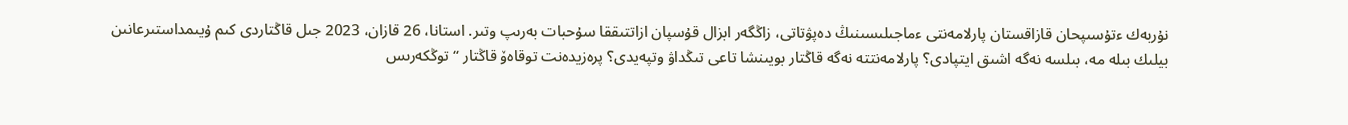نۇربەك ءتۇسىپحان قازاقستان پارلامەنتى ءماجىلىسىنىڭ دەپۋتاتى، زاڭگەر ابزال قۇسپان ازاتتىققا سۇحبات بەرىپ وتىر. استانا، 26 قازان، 2023 جىل قاڭتاردى كىم ۇيىمداستىرعانىن بيلىك بىلە مە، بىلسە نەگە اشىق ايتپادى؟ پارلامەنتتە نەگە قاڭتار بويىنشا تاعى تىڭداۋ وتپەيدى؟ پرەزيدەنت توقاەۆ قاڭتار “توڭكەرىس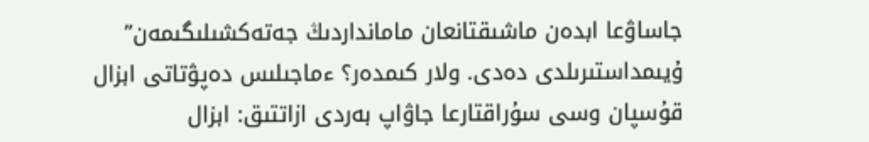جاساۋعا ابدەن ماشىقتانعان مامانداردىڭ جەتەكشىلىگىمەن” ۇيىمداستىرىلدى دەدى. ولار كىمدەر؟ ءماجىلىس دەپۋتاتى ابزال قۇسپان وسى سۇراقتارعا جاۋاپ بەردى ازاتتىق: ابزال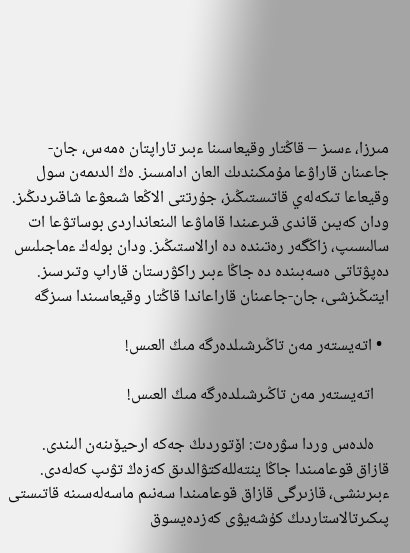مىرزا، ءسىز – قاڭتار وقيعاسىنا ءبىر تاراپتان ەمەس، جان-جاعىنان قاراۋعا مۇمكىندىك العان ادامسىز. ەڭ الدىمەن سول وقيعاعا تىكەلەي قاتىستىڭىز، جۇرتتى الاڭعا شىعۋعا شاقىردىڭىز. ودان كەيىن قاندى قىرعىندا قاماۋعا الىنعانداردى بوساتۋعا ات سالىسىپ، زاڭگەر رەتىندە دە ارالاستىڭىز. ودان بولەك ءماجىلىس دەپۋتاتى ەسەبىندە دە جاڭا ءبىر راكۋرستان قاراپ وتىرسىز. ايتىڭىزشى، جان-جاعىنان قاراعاندا قاڭتار وقيعاسىندا سىزگە

  • اتەيستەر مەن تاڭىرشىلدەرگە مىڭ العىس!

    اتەيستەر مەن تاڭىرشىلدەرگە مىڭ العىس!

    ەلدەس وردا سۋرەت: اۆتوردىڭ جەكە ارحيۆىنەن الىندى. قازاق قوعامىندا جاڭا ينتەللەكتۋالدىق كەزەڭ تۋىپ كەلەدى. ءبىرىنشى، قازىرگى قازاق قوعامىندا سەنىم ماسەلەسىنە قاتىستى پىكىرتالاستاردىڭ كۇشەيۋى كەزدەيسوق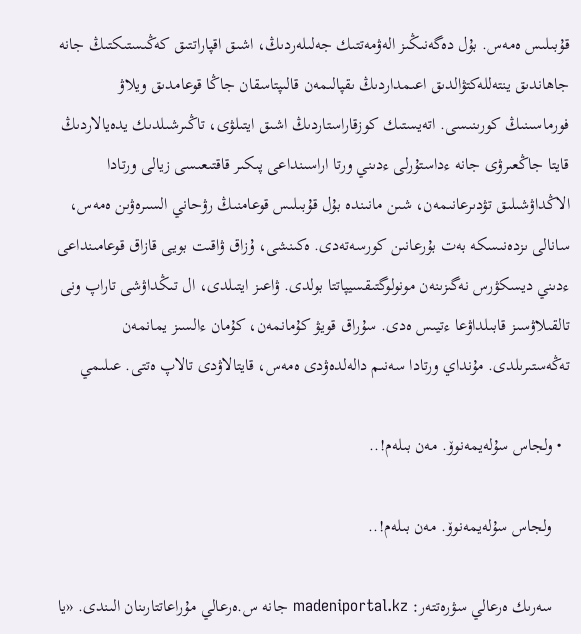قۇبىلىس ەمەس. بۇل دەگەنىڭىز الەۋمەتتىك جەلىلەردىڭ، اشىق اقپاراتتىق كەڭىستىكتىڭ جانە جاھاندىق ينتەللەكتۋالدىق اعىمداردىڭ ىقپالىمەن قالىپتاسقان جاڭا قوعامدىق ويلاۋ فورماسىنىڭ كورىنىسى. اتەيستىك كوزقاراستاردىڭ اشىق ايتىلۋى، تاڭىرشىلدىك يدەيالاردىڭ قايتا جاڭعىرۋى جانە ءداستۇرلى ءدىني ورتا اراسىنداعى پىكىر قاقتىعىسى زيالى ورتادا الاڭداۋشىلىق تۋدىرعانىمەن، شىن مانىندە بۇل قۇبىلىس قوعامنىڭ رۋحاني السىرەۋىن ەمەس، سانالى ىزدەنىسكە بەت بۇرعانىن كورسەتەدى. ەكىنشى، ۇزاق ۋاقىت بويى قازاق قوعامىنداعى ءدىني ديسكۋرس نەگىزىنەن مونولوگتىقسيپاتتا بولدى. ۋاعىز ايتىلدى، ال تىڭداۋشى تاراپ ونى تالقىلاۋسىز قابىلداۋعا ءتيىس ەدى. سۇراق قويۋ كۇمانمەن، كۇمان ءالسىز يمانمەن تەڭەستىرىلدى. مۇنداي ورتادا سەنىم دالەلدەۋدى ەمەس، قايتالاۋدى تالاپ ەتتى. عىلىمي

  • ولجاس سۇلەيمەنوۆ. مەن بىلەم!..

    ولجاس سۇلەيمەنوۆ. مەن بىلەم!..

    سەرىك ەرعالي سۋرەتتەر: madeniportal.kz جانە س.ەرعالي مۇراعاتتارىنان الىندى. «يا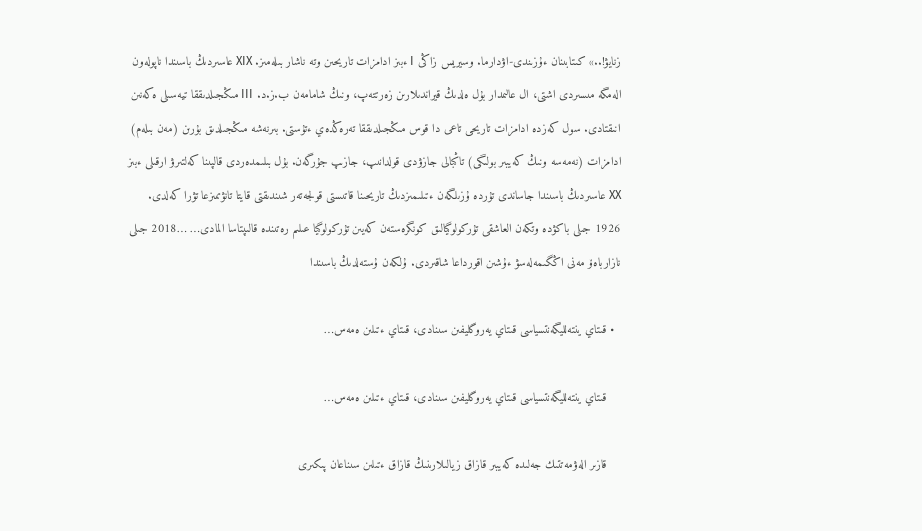زنايۋ!..» كىتابىنان ءۇزىندى-اۋدارما. وسيريس زاڭى I ءبىز ادامزات تاريحىن وتە ناشار بىلەمىز. XIX عاسىردىڭ باسىندا ناپولەون الەمگە مىسىردى اشتى، ال عالىمدار بۇل ەلدىڭ قيراندىلارىن زەرتتەپ، ونىڭ شامامەن ب.ز.د. III مىڭجىلدىققا تيەسىلى ەكەنىن انىقتادى. سول كەزدە ادامزات تاريحى تاعى دا قوس مىڭجىلدىققا تەرەڭدەي ءتۇستى. بىرنەشە مىڭجىلدىق بۇرىن (مەن بىلەم) ادامزات (نەمەسە ونىڭ كەيبىر بولىگى) تاڭبالى جازۋدى قولدانىپ، جازىپ جۇرگەن. بۇل بىلىمدەردى قالپىنا كەلتىرۋ ارقىلى ءبىز XX عاسىردىڭ باسىندا جاساندى تۇردە ۇزىلگەن ءتىلىمىزدىڭ تاريحىنا قاتىستى قولجەتەر شىندىقتى قايتا تانۋىمىزعا تۋرا كەلدى. 1926 جىلى باكۋدە وتكەن العاشقى تۇركولوگيالىق كونگرەستەن كەيىن تۇركولوگيا عىلىم رەتىندە قالىپتاسا المادى… …2018 جىلى نازارباەۆ مەنى اڭگىمەلەسۋ ءۇشىن اقورداعا شاقىردى. ۇلكەن ۇستەلدىڭ باسىندا

  • قىتاي ينتەلليگەنتسياسى قىتاي يەروگليفىن سىنادى، قىتاي ءتىلىن ەمەس…

    قىتاي ينتەلليگەنتسياسى قىتاي يەروگليفىن سىنادى، قىتاي ءتىلىن ەمەس…

    قازىر الەۋمەتتىك جەلىدە كەيبىر قازاق زيالىلارىنىڭ قازاق ءتىلىن سىناعان پىكىرى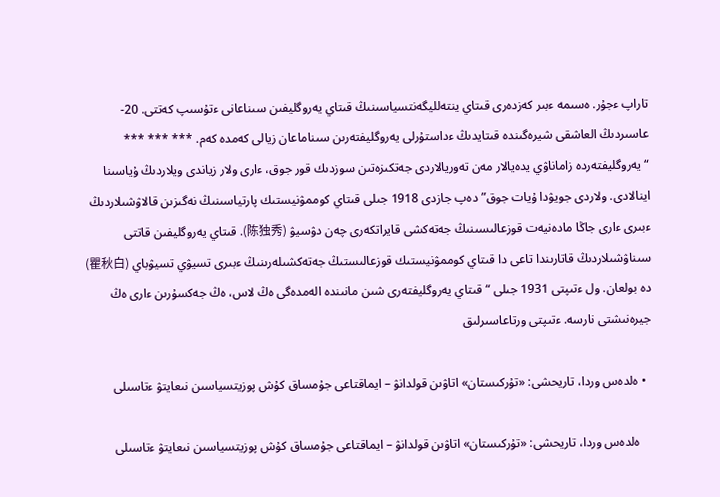تاراپ ءجۇر. ەسىمە ءبىر كەزدەرى قىتاي ينتەلليگەنتسياسىنىڭ قىتاي يەروگليفىن سىناعانى ءتۇسىپ كەتتى. 20- عاسىردىڭ العاشقى شيرەگىندە قىتايدىڭ ءداستۇرلى يەروگليفتەرىن سىناماعان زيالى كەمدە كەم. *** *** *** “يەروگليفتەردە زاماناۋي يدەيالار مەن تەوريالاردى جەتكىزەتىن سوزدىك قور جوق، ءارى ولار زياندى ويلاردىڭ ۇياسىنا اينالادى. ولاردى جويۋدا ۇيات جوق” دەپ جازدى 1918 جىلى قىتاي كوممۋنيستىك پارتياسىنىڭ نەگىزىن قالاۋشىلاردىڭ ءبىرى ءارى جاڭا مادەنيەت قوزعالىسىنىڭ جەتەكشى قايراتكەرى چەن دۋسيۋ (陈独秀). قىتاي يەروگليفىن قاتتى سىناۋشىلاردىڭ قاتارىندا تاعى دا قىتاي كوممۋنيستىك قوزعالىستىڭ جەتەكشىلەرىنىڭ ءبىرى تسيۋي تسيۋباي (瞿秋白) دە بولعان. ول ءتىپتى 1931 جىلى “قىتاي يەروگليفتەرى شىن مانىندە الەمدەگى ەڭ لاس، ەڭ جەكسۇرىن ءارى ەڭ جيرەنىشتى نارسە. ءتىپتى ورتاعاسىرلىق

  • ەلدەس وردا، تاريحشى: «تۇركىستان» اتاۋىن قولدانۋ – ايماقتاعى جۇمساق كۇش پوزيتسياسىن نىعايتۋ ءتاسىلى

    ەلدەس وردا، تاريحشى: «تۇركىستان» اتاۋىن قولدانۋ – ايماقتاعى جۇمساق كۇش پوزيتسياسىن نىعايتۋ ءتاسىلى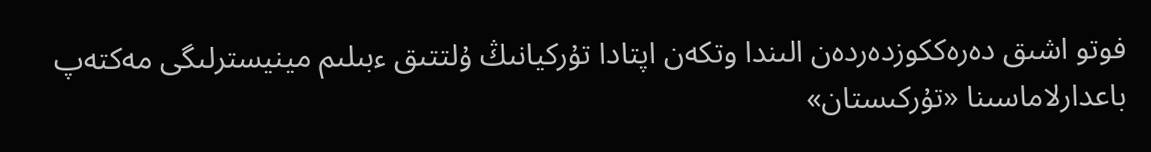فوتو اشىق دەرەككوزدەردەن الىندا وتكەن اپتادا تۇركيانىڭ ۇلتتىق ءبىلىم مينيسترلىگى مەكتەپ باعدارلاماسىنا «تۇركىستان»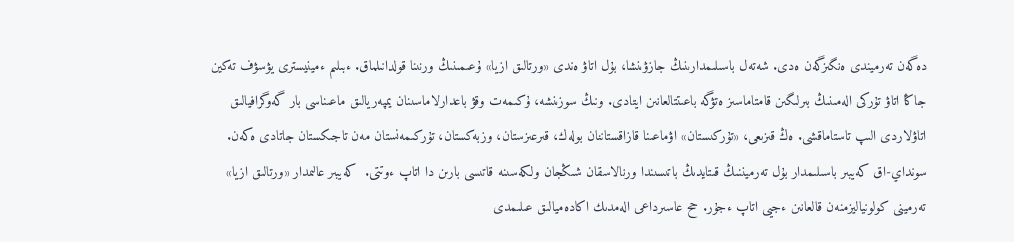دەگەن تەرميندى ەنگىزگەن ەدى. شەتەل باسىلىمدارىنىڭ جازۋىنشا، بۇل اتاۋ ەندى «ورتالىق ازيا» ۇعىمىنىڭ ورنىنا قولدانىلماق. ءبىلىم ءمينيسترى يۋسۋف تەكين جاڭا اتاۋ تۇركى الەمىنىڭ بىرلىگىن قامتاماسىز ەتۋگە باعىتتالعانىن ايتادى. ونىڭ سوزىنشە، ۇكىمەت وقۋ باعدارلاماسىنان يمپەريالىق ماعىناسى بار گەوگرافيالىق اتاۋلاردى الىپ تاستاماقشى. ەڭ قىزىعى، «تۇركىستان» اۋماعىنا قازاقستاننان بولەك، قىرعىزستان، وزبەكستان، تۇركىمەنستان مەن تاجىكستان جاتادى ەكەن. سونداي-اق كەيبىر باسىلىمدار بۇل تەرميننىڭ قىتايدىڭ باتىسىندا ورنالاسقان شىڭجان ولكەسىنە قاتىسى بارىن دا اتاپ ءوتتى.  كەيبىر عالىمدار «ورتالىق ازيا» تەرمينى كولونياليزمنەن قالعانىن ءجيى اتاپ ءجۇر. حح عاسىرداعى الەمدىك اكادەميالىق عىلىمدى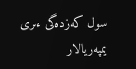سول كەزدەگى ءىرى يمپەريالار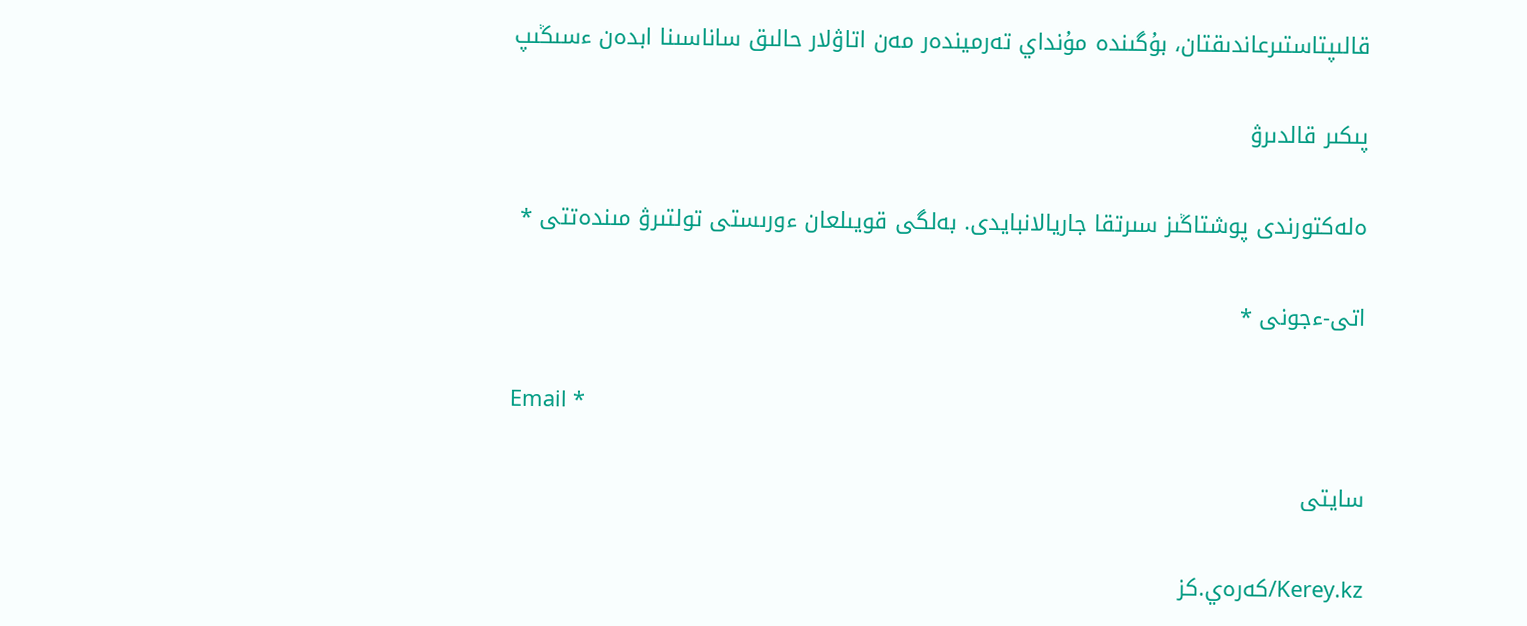قالىپتاستىرعاندىقتان، بۇگىندە مۇنداي تەرميندەر مەن اتاۋلار حالىق ساناسىنا ابدەن ءسىڭىپ

پىكىر قالدىرۋ

ەلەكتورندى پوشتاڭىز سىرتقا جاريالانبايدى. بەلگى قويىلعان ءورىستى تولتىرۋ مىندەتتى *

اتى-ءجونى *

Email *

سايتى

Kerey.kz/كەرەي.كز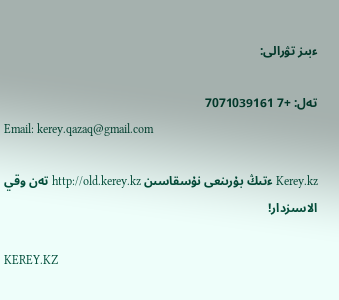ءبىز تۋرالى:

تەل: +7 7071039161
Email: kerey.qazaq@gmail.com

Kerey.kz ءتىڭ بۇرىنعى نۇسقاسىن http://old.kerey.kz تەن وقي الاسىزدار!

KEREY.KZ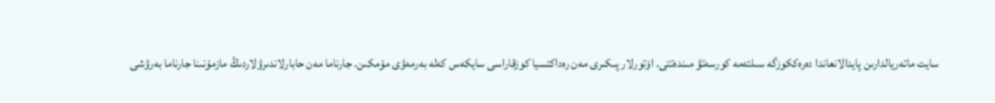سايت ماتەريالدارىن پايدالانعاندا دەرەككوزگە سىلتەمە كورسەتۋ مىندەتتى. اۆتورلار پىكىرى مەن رەداكتسيا كوزقاراسى سايكەس كەلە بەرمەۋى مۇمكىن. جارناما مەن حابارلاندىرۋلاردىڭ مازمۇنىنا جارناما بەرۋشى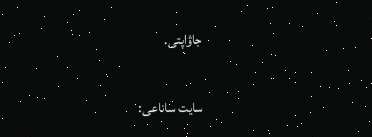جاۋاپتى.

سايت ساناعى: